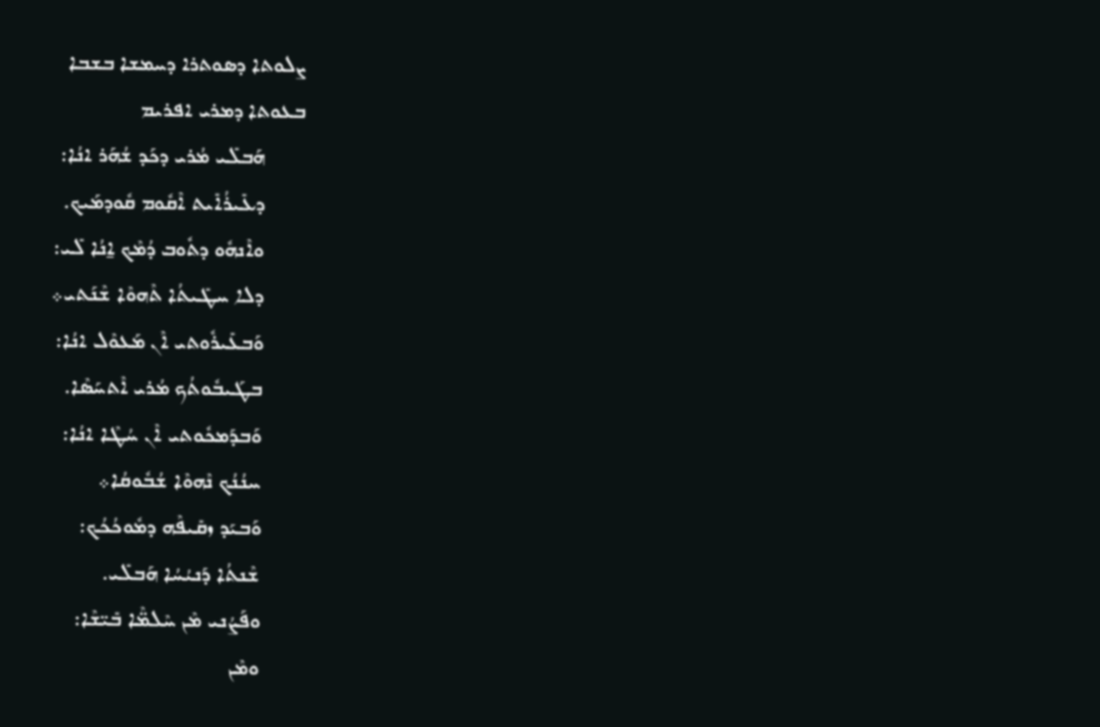ܨܠܘܬܐ ܕܣܘܬܪܐ ܕܚܡܫܐ ܒܫܒܐ
ܒܥܘܬܐ ܕܡܪܝ ܐܦܪܝܡ
       ܗܰܒܠܺܝ ܡܳܪܝ ܕܟܰܕ ܫܳܗܰܪ ܐܢܳܐ:
       ܕܥܺܝܪܳܐܺܝܬ ܐܶܩܽܘܡ ܩܽܘܕܡܰܝܟ.
       ܘܐܶܢܗܽܘ ܕܬܽܘܒ ܕܳܡܶܟ ܐ̱ܢܳܐ ܠܺܝ:
       ܕܠܐ ܚܛܺܝܬܳܐ ܬܶܗܘܶܐ ܫܶܢܰܬܝ܀
       ܘܰܒܥܺܝܪܽܘܬܝ ܐܶܢ ܡܰܥܘܶܠ ܐܢܳܐ:
       ܒܛܰܝܒܽܘܬܳܟ ܡܳܪܝ ܐܶܬܚܰܣܶܐ.
       ܘܰܒܕܰܡܟܽܘܬܝ ܐܶܢ ܚܳܛܶܐ ܐܢܳܐ:
       ܚܢܳܢܳܟ ܢܶܗܘܶܐ ܫܳܒܽܘܩܳܐ܀
       ܘܰܒܝܰܕ ܙܩܺܝܦܶܗ ܕܡܽܘܟܳܟܳܟ:
       ܫܶܢܬܳܐ ܕܰܢܝܳܚܳܐ ܗܰܒܠܺܝ.
       ܘܦܰܨܳܢܝ ܡܶܢ ܚܶܠܡ̈ܶܐ ܒܺܝ̈ܫܶܐ:
       ܘܡܶܢ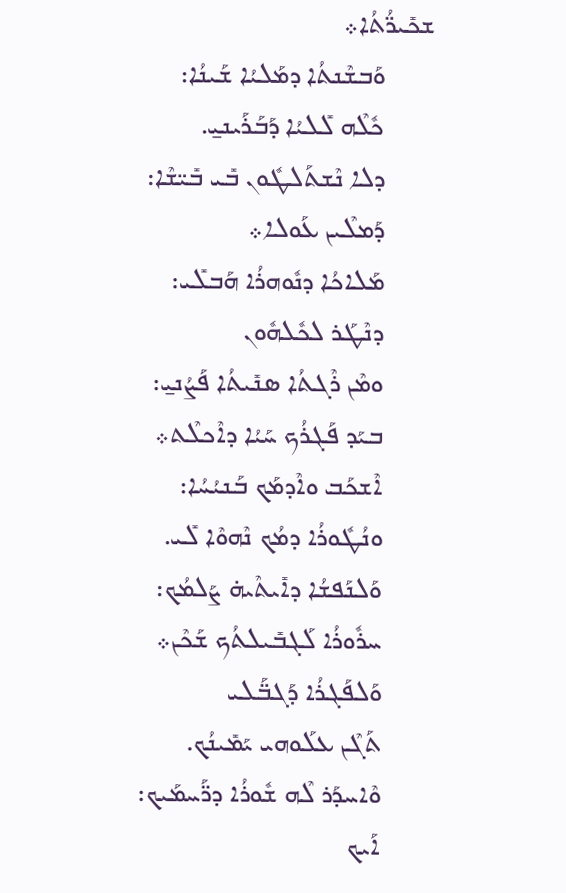ܫܟܺܝܪ̈ܳܬܳܐ܀
       ܘܰܒܫܶܢܬܳܐ ܕܡܰܠܝܳܐ ܫܰܝܢܳܐ:
       ܟܽܠܶܗ ܠܺܠܝܳܐ ܕܰܒܰܪܰܝܢܝ̱.
       ܕܠܐ ܢܶܫܬܰܠܛܽܘܢ ܒܺܝ ܒܺܝ̈ܫܶܐ:
       ܕܰܡܠܶܝܢ ܥܰܘܠܐ܀
       ܡܰܠܐܟܳܐ ܕܢܽܘܗܪܳܐ ܗܰܒܠܺܝ:
       ܕܢܶܛܰܪ ܠܟܽܠܗܽܘܢ
       ܘܡܶܢ ܪܶܓܬܳܐ ܣܢܺܝܬܳܐ ܦܰܨܳܢܝ̱:
       ܒܝܰܕ ܦܰܓܪܳܟ ܚܰܝܳܐ ܕܐܶܟܠܶܬ܀
       ܐܶܫܟܰܒ ܘܐܶܕܡܰܟ ܒܰܢܝܳܚܳܐ:
       ܘܢܳܛܽܘܪܳܐ ܕܡܳܟ ܢܶܗܘܶܐ ܠܺܝ.
       ܘܰܠܢܰܦܫܳܐ ܕܐܺܝܬܶܝܗ̇ ܨܰܠܡܳܟ:
       ܚܪܽܘܪܳܐ ܠܰܓܒܺܝܠܬܳܟ ܫܰܟܶܢ܀
       ܘܰܠܦܰܓܪܳܐ ܕܰܓܒ̈ܰܠܝ
       ܬܰܓܶܢ ܥܠܰܘܗܝ ܝܰܡܺܝܢܳܟ.
       ܘܶܐܚܕܰܪ ܠܶܗ ܫܽܘܪܳܐ ܕܪ̈ܰܚܡܰܝܟ:
       ܐܰܝܟ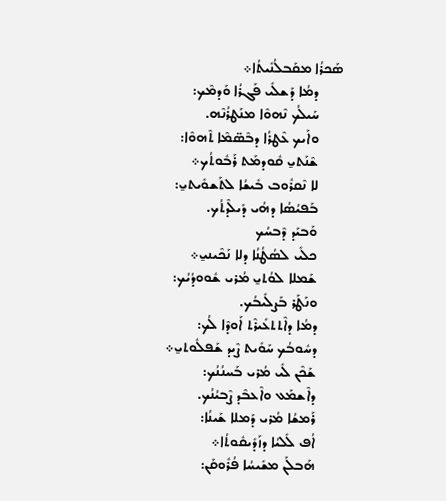ܣܰܟܪܳܐ ܡܩܰܒܠܳܢܺܝܬܳܐ܀
       ܕܡܳܐ ܕܰܫܠܺܝ ܦܰܓܪܳܐ ܘܰܕܡܶܟ:
       ܚܰܝܠܳܟ ܢܶܗܘܶܐ ܡܢܰܛܪܳܢܶܗ.
       ܘܐܰܝܟ ܥܶܛܪܳܐ ܕܒܶܣ̈ܡܶܐ ܬܶܗܘܶܐ:
       ܫܶܢܰܬܝ̱ ܩܽܘܕܡܰܬ ܪܰܒܽܘܬܳܟ܀
       ܠܐ ܢܶܩܪܽܘܒ ܒܺܝܫܳܐ ܠܬܰܫܘܺܝܬܝ̱:
       ܒܰܦܝܳܣܳܐ ܕܗܳܝ ܕܺܝܠܶܕܬܳܟ.
       ܘܰܒܝܰܕ ܕܶܒܚܳܟ
       ܟܠܺܝ ܠܣܳܛܳܢܳܐ ܕܠܐ ܢܰܟܶܝܢܝ̱܀
       ܫܰܡܠܐ ܠܘܳܬܝ̱ ܡܳܪܝ ܫܽܘܘܕܳܝܳܟ:
       ܘܢܰܛܰܪ ܒܰܨܠܺܝܒܳܟ.
       ܕܡܳܐ ܕܐܶܬܬܥܺܝܪܶܬ ܐܰܘܕܶܐ ܠܳܟ:
       ܕܚܽܘܒܳܟ ܚܰܘܺܝܬ ܨܶܝܕ ܫܰܦܠܽܘܬܝ̱܀
       ܫܰܟܶܢ ܠܺܝ ܡܳܪܝ ܒܰܚܢܳܢܳܟ:
       ܕܐܶܫܡܰܥ ܘܐܶܥܒܶܕ ܨܶܒܝܳܢܳܟ.
       ܪܰܡܫܳܐ ܡܳܪܝ ܕܰܡܠܐ ܫܰܝܢܳܐ:
       ܐܳܦ ܠܺܠܝܳܐ ܕܙܰܕܺܝܩܽܘܬܳܐ܀
       ܗܰܒܠܰܢ ܡܫܺܝܚܳܐ ܦܳܪܽܘܩܰܢ: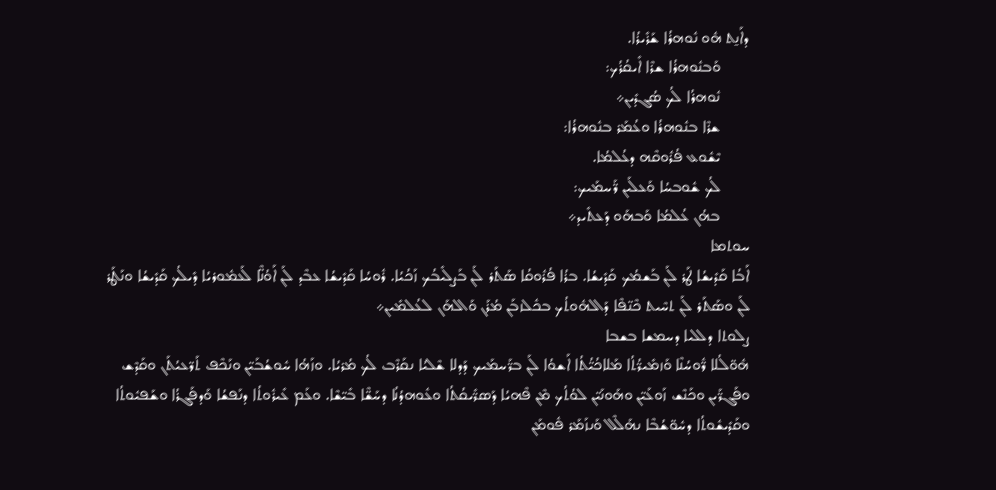ܕܐܰܢ̱ܬ ܗܽܘ ܢܽܘܗܪܳܐ ܫܰܪܺܝܪܳܐ.
       ܘܰܒܢܽܘܗܪܳܐ ܫܪܶܐ ܐܺܝܩܳܪܳܟ:
       ܢܽܘܗܪܳܐ ܠܳܟ ܣܳܓܕܺܝܢ܀
       ܫܪܶܐ ܒܢܽܘܗܪܳܐ ܘܥܳܡܰܪ ܒܢܽܘܗܪܳܐ:
       ܝܶܫܽܘܥ ܦܳܪܽܘܩܶܗ ܕܥܳܠܡܳܐ.
       ܠܳܟ ܫܽܘܒܚܳܐ ܘܰܥܠܰܝܢ ܪ̈ܰܚܡܰܝܟ:
       ܒܗܳܢ ܥܳܠܡܳܐ ܘܰܒܗܰܘ ܕܰܥܬܺܝܕ܀
ܚܘܬܡܐ
ܐܰܒܳܐ ܩܰܕܺܝܫܳܐ ܛܰܪ ܠܰܢ ܒܰܫܡܳܟ ܩܰܕܺܝܫܳܐ. ܒܪܳܐ ܦܳܪܽܘܩܳܐ ܣܰܬܰܪ ܠܰܢ ܒܰܨܠܺܝܒܳܟ ܙܰܟܳܝܳܐ. ܪܽܘܚܳܐ ܩܰܕܺܝܫܳܐ ܥܒܶܕ ܠܰܢ ܐܰܘܳܢ̈ܶܐ ܠܰܥܡܽܘܪܝܳܐ ܕܺܝܠܳܟ ܩܰܕܺܝܫܳܐ ܘܢܰܛܰܪ ܠܰܢ ܘܣܰܬܰܪ ܠܰܢ ܬܚܶܝܬ ܟܶܢ̈ܦܶܐ ܕܰܐܠܗܽܘܬܳܟ ܒܟܽܠܙܒܰܢ ܡܳܪܰܢ ܘܰܐܠܗܰܢ ܠܥܳܠܡܺܝܢ܀
ܨܠܘܬܐ ܕܠܠܝܐ ܕܚܡܫܐ ܒܫܒܐ
ܗܽܘ̈ܠܳܠܐ ܪ̈ܽܘܚܳܢܶܐ ܘܰܙܡܺܝܪ̈ܳܬܳܐ ܡܰܠܐܟܳܝ̈ܳܬܳܐ ܐܰܫܘܳܐ ܠܰܢ ܒܪ̈ܰܚܡܰܝܟ ܕܰܕܠܐ ܫܶܠܝܳܐ ܢܩܰܪܶܒ ܠܳܟ ܡܳܪܝܳܐ. ܘܙܰܗܳܐ ܚܽܘܫܳܒܰܝ̈ܢ ܘܢܰܟܶܦ ܬܰܪ̈ܥܝܳܬܰܢ ܘܩܰܕܶܫ ܘܦܰܓܪ̈ܰܝܢ ܘܟܰܢܶܫ ܙܰܘܥܰܝ̈ܢ ܘܗܰܘܢܰܝ̈ܢ ܠܘܳܬܳܟ ܡܶܢ ܦܶܗܝܳܐ ܕܰܣܪ̈ܺܝܩܳܬܳܐ ܘܥܽܘܗܕܳܢܳܐ ܕܚܰܫ̈ܶܐ ܒܺܝ̈ܫܶܐ. ܘܥܰܡ ܥܺܝܪܽܘܬܳܐ ܕܢܰܦܫܳܐ ܘܰܕܦܰܓܪܳܐ ܘܫܰܦܝܽܘܬܳܐ ܘܩܰܕܺܝܫܽܘܬܳܐ ܕܚܽܘ̈ܫܳܒܶܐ ܢܗܰܠܶܠ ܘܰܢܙܰܡܰܪ ܦܽܘܡܰܢ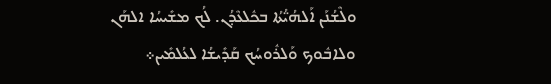ܘܠܶܫܳܢܰܢ ܐܰܠܗܳܝ̈ܳܬܳܐ ܒܟܽܠܥܶܕܳܢ. ܠܳܟ ܡܫܺܝܚܳܐ ܐܠܗܰܢ ܘܠܐܒܽܘܟ ܘܰܠܪܽܘܚܳܟ ܩܰܕܺܝܫܳܐ ܠܥܳܠܡܺܝܢ܀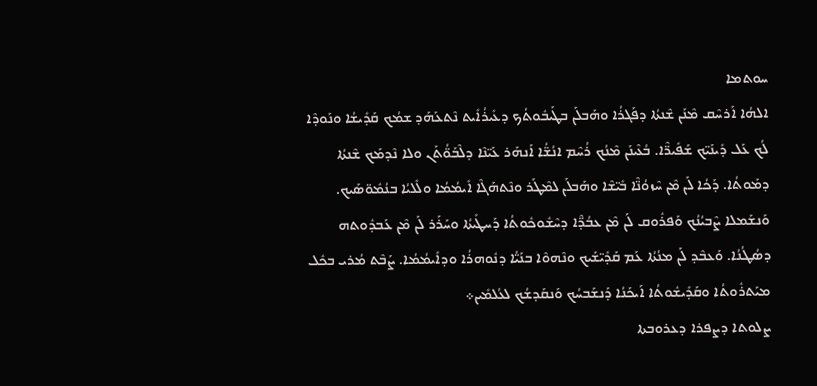ܚܘܬܡܐ
ܐܠܗܳܐ ܐܰܪܚܶܩ ܡܶܢܰܢ ܫܶܢܬܳܐ ܕܦܰܓܪܳܐ ܘܗܰܒܠܰܢ ܒܛܰܝܒܽܘܬܳܟ ܕܥܺܝܪܳܐܺܝܬ ܢܶܬܥܰܗܰܕ ܫܡܳܟ ܩܰܕܺܝܫܳܐ ܘܢܰܘܕܶܐ ܠܳܟ ܥܰܠ ܕܺܝܢܰܝ̈ܟ ܫܰܦܺܝܪ̈ܶܐ. ܒܳܥܶܝܢܰܢ ܡܶܢܳܟ ܪܳܚܶܡ ܐܢܳܫ̈ܳܐ ܐܰܢܗܰܪ ܥܰܝ̈ܢܶܐ ܕܠܶܒܰܘ̈ܳܬܰܢ ܘܠܐ ܢܶܕܡܰܟ ܫܶܢܬܳܐ ܕܡܰܘܬܳܐ. ܕܰܟܳܐ ܠܰܢ ܡܶܢ ܚܶܙܘܳܢ̈ܶܐ ܒܺܝ̈ܫܶܐ ܘܗܰܒܠܰܢ ܠܡܶܛܰܪ ܘܢܶܬܗܰܓܶܐ ܐܺܝܡܳܡܳܐ ܘܠܺܠܝܳܐ ܒܢܳܡܽܘ̈ܣܰܝܟ. ܘܰܢܫܰܡܠܐ ܨܶܒܝܳܢܳܟ ܘܰܦܪܽܘܩ ܠܰܢ ܡܶܢ ܥܒܳܕ̈ܶܐ ܕܚܶܫܽܘܟܽܘܬܳܐ ܕܰܚܛܺܝܬܳܐ ܘܚܰܪܰܪ ܠܰܢ ܡܶܢ ܥܰܒܕܽܘܬܗ ܕܣܳܛܳܢܳܐ. ܘܰܥܒܶܕ ܠܰܢ ܡܢܳܬܳܐ ܥܰܡ ܩܰܕܺܝ̈ܫܰܝܟ ܘܢܶܗܘܶܐ ܒܢܰܝ̈ܳܐ ܕܢܽܘܗܪܳܐ ܘܕܐܺܝܡܳܡܳܐ. ܨܰܒܶܬ ܡܳܪܝ ܒܟܽܠ ܡܝܰܬܪܽܘܬܳܐ ܘܩܰܕܺܝܫܽܘܬܳܐ ܐܰܝܟܰܢܳܐ ܕܰܢܫܰܒܚܳܟ ܘܰܢܩܰܕܫܳܟ ܠܥܳܠܡܺܝܢ܀
ܨܠܘܬܐ ܕܨܦܪܐ ܕܥܪܘܒܬܐ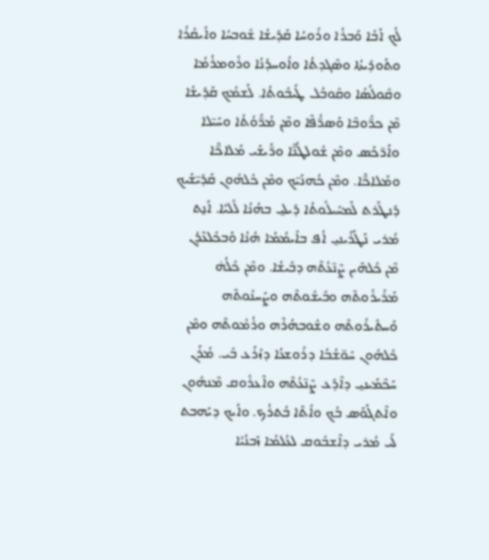ܠܳܟ ܐܰܒܳܐ ܘܰܒܪܳܐ ܘܪܽܘܚܳܐ ܩܰܕܺܝܫܳܐ ܫܽܘܒܚܳܐ ܘܐܺܝܩܳܪܳܐ ܘܬܰܘܕܺܝܬܳܐ ܘܣܶܓܕܬܳܐ ܘܐܽܘܚܕܳܢܳܐ ܘܪܽܘܡܪܳܡܳܐ ܘܩܽܘܠܳܣܳܐ ܘܩܽܘܒܳܠ ܛܰܝܒܽܘܬܳܐ. ܠܰܫܡܳܟ ܩܰܕܺܝܫܳܐ ܡܶܢ ܟܪ̈ܽܘܒܶܐ ܘܰܣܪ̈ܳܦܶܐ ܘܡܶܢ ܡܳܪ̈ܰܘܳܬܳܐ ܘܚܰܝ̈ܠܐ ܘܐܰܪ̈ܟܰܣ ܘܡܶܢ ܫܽܘܠܛܳܢ̈ܶܐ ܘܪ̈ܺܝܫܰܝ ܡܰܠܐܟ̈ܶܐ ܘܡܰܠܐܟ̈ܶܐ. ܘܡܶܢ ܟܳܗܢܰܝ̈ܟ ܘܡܶܢ ܟܽܠܗܽܘܢ ܩܰܕܺܝ̈ܫܰܝܟ ܕܰܢܛܰܪܬ ܠܰܡܚܺܝܠܽܘܬܳܐ ܕܺܝܠܝ̱ ܒܗܳܢܳܐ ܠܺܠܝܳܐ. ܐܰܢ̱ܬ ܡܳܪܝ ܢܰܛܰܪܰܝܢܝ̱ ܐܳܦ ܒܐܺܝܡܳܡܳܐ ܗܳܢܳܐ ܘܰܒܟܽܠܥܶܕܳܢ ܡܶܢ ܟܽܠܗܶܝܢ ܨܶܢ̈ܥܳܬܶܗ ܕܒܺܝܫܳܐ. ܘܡܶܢ ܟܽܠܳܗ̇ ܡܰܪܺܝܪܽܘܬܶܗ ܘܒܺܝܫܽܘܬܶܗ ܘܨܰܚܢܽܘܬܶܗ ܘܰܚܬܺܝܪܽܘܬܶܗ ܘܫܽܘܒܗܳܪܶܗ ܘܪܳܡܽܘܬܶܗ ܘܡܶܢ ܟܽܠܗܽܘܢ ܚܽܘ̈ܫܳܒܳܐ ܕܪܽܘܫܥܳܐ ܕܙܳܪܰܥ ܒܺܝ. ܡܳܪܰܢ ܚܰܟܶܡܰܝܢܝ̱ ܕܐܶܕܰܥ ܨܶܢ̈ܥܳܬܶܗ ܘܐܶܥܪܽܘܩ ܡܶܢܗܽܘܢ ܘܐܶܬܓܰܘܰܣ ܒܳܟ ܘܐܺܬܶܐ ܒܳܬܪܳܟ. ܘܐܰܝܟ ܕܝܰܗܒܬ ܠܺܝ ܡܳܪܝ ܕܐܶܫܒܽܘܩ ܠܥܳܠܡܳܐ ܙܰܒܢܳܝܳܐ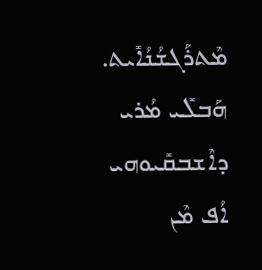ܡܶܬܪܰܓܫܳܢܳܐܺܝܬ. ܗܰܒܠܺܝ ܡܳܪܝ ܕܐܶܫܒܩܺܝܘܗܝ ܐܳܦ ܡܶܢ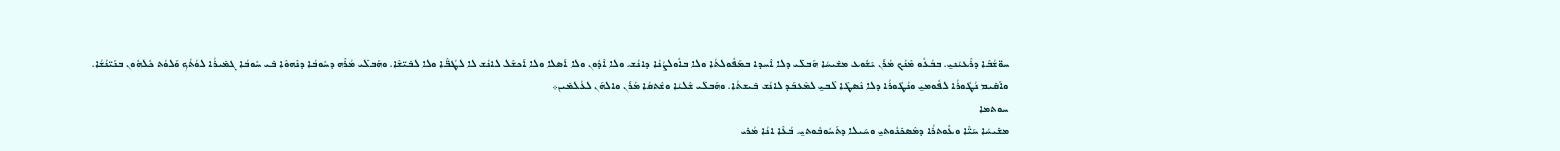ܚܘ̈ܫܳܒܶܐ ܕܪܶܥܝܳܢܝ̱. ܒܒܳܥܽܘ ܡܶܢܳܟ ܡܳܪܰܢ ܝܶܫܽܘܥ ܡܫܺܝܚܳܐ ܗܰܒܠܺܝ ܕܠܐ ܐܶܚܕܐ ܒܡܰܦܽܘܠܬܳܐ ܘܠܐ ܒܐܽܘܠܨܳܢܳܐ ܕܐܢܳܫ. ܘܠܐ ܐܶܕܽܘܢ ܘܠܐ ܐܰܣܠܐ ܘܠܐ ܐܰܟܫܶܠ ܠܐܢܳܫ ܠܐ ܠܛܳܒ̈ܶܐ ܘܠܐ ܠܒܺܝ̈ܫܶܐ. ܘܗܰܒܠܺܝ ܡܳܪܶܗ ܕܚܽܘܒܳܐ ܕܢܶܗܘܶܐ ܒܺܝ ܚܽܘܒܳܐ ܓܡܺܝܪܳܐ ܠܘܳܬܳܟ ܘܰܠܘܳܬ ܟܽܠܗܽܘܢ ܒܢܰܝ̈ܢܳܫܳܐ. ܘܐܰܩܺܝܡ ܢܳܛܽܘܪܳܐ ܠܦܽܘܡܝ̱ ܘܢܳܛܽܘܪܳܐ ܕܠܐ ܢܶܣܛܶܐ ܠܶܒܝ̱ ܠܡܶܥܒܰܕ ܠܐܢܳܫ ܒܺܝܫܬܳܐ. ܘܗܰܒܠܺܝ ܫܶܠܝܳܐ ܘܫܶܬܩܳܐ ܡܳܪܰܢ ܘܐܠܗܰܢ ܠܥܳܠܡܺܝܢ܀
ܚܘܬܡܐ
ܡܫܺܝܚܳܐ ܚܰܝ̈ܶܐ ܘܥܽܘܬܪܳܐ ܕܡܶܣܟܺܢܽܘܬܝ̱ ܘܚܰܝܠܐ ܕܬܰܚܽܘܒܽܘܬܝ̱. ܒܳܥܶܐ ܐܢܳܐ ܡܳܪܝ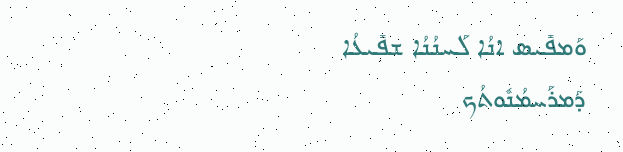ܘܰܡܦܺܝܣ ܐܢܳܐ ܠܰܚܢܳܢܳܐ ܫܦܺܝܥܳܐ ܕܰܡܪܰܚܡܳܢܽܘܬܳܟ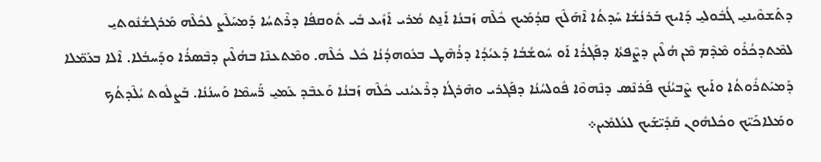ܕܬܰܫܘܶܝܢܝ̱ ܓܳܒܽܘܠܝ̱ ܕܰܐܝܟ ܒܰܪܢܳܫܳܐ ܚܰܕܬܳܐ ܐܶܗܰܠܶܟ ܩܕܳܡܰܝܟ ܟܽܠܶܗ ܙܰܒܢܳܐ ܐܰܢ̱ܬ ܡܳܪܝ ܐܰܙܺܝܥ ܒܺܝ ܬܽܘܩܦܳܐ ܕܪܶܬܚܳܐ ܕܰܡܚܰܠܶܨ ܠܟܽܠܶܗ ܡܰܪܓܫܳܢܽܘܬܝ̱ ܠܡܶܬܕܟܳܪܽܘ ܡܶܕܶܡ ܡܶܢ ܗܳܠܶܝܢ ܕܨܶܦܬܳܐ ܕܦܰܓܪܳܐ ܐܰܘ ܚܽܘܫܳܒܳܐ ܕܰܥܝܳܕܳܐ ܕܪܳܗܶܛ ܒܥܽܘܗܕܳܢܳܐ ܟܽܠ ܟܽܠܶܗ. ܘܡܶܬܥܢܶܐ ܒܗܳܠܶܝܢ ܕܒܶܣܪܳܐ ܘܕܰܚܒܳܠܐ. ܐܶܠܐ ܒܥܰܡ̈ܠܐ ܕܰܡܝܰܬܪܽܘܬܳܐ ܘܐܰܝܟ ܨܶܒܝܳܢܳܟ ܦܰܪܢܶܣ ܕܢܶܗܘܶܐ ܦܽܘܠܚܳܢܳܐ ܕܦܰܓܪܝ ܘܗܶܪܓܳܐ ܕܪܶܥܝܳܢܝ ܟܽܠܶܗ ܙܰܒܢܳܐ ܘܰܥܒܶܕ ܥܰܡܝ̱ ܪ̈ܰܚܡܶܐ ܘܰܚܢܳܢܳܐ. ܒܰܨܠܽܘܬ ܝܳܠܶܕܬܳܟ ܘܡܰܠܐܟܰܝ̈ܟ ܘܟܽܠܗܽܘܢ ܩܰܕܺܝ̈ܫܰܝܟ ܠܥܳܠܡܺܝܢ܀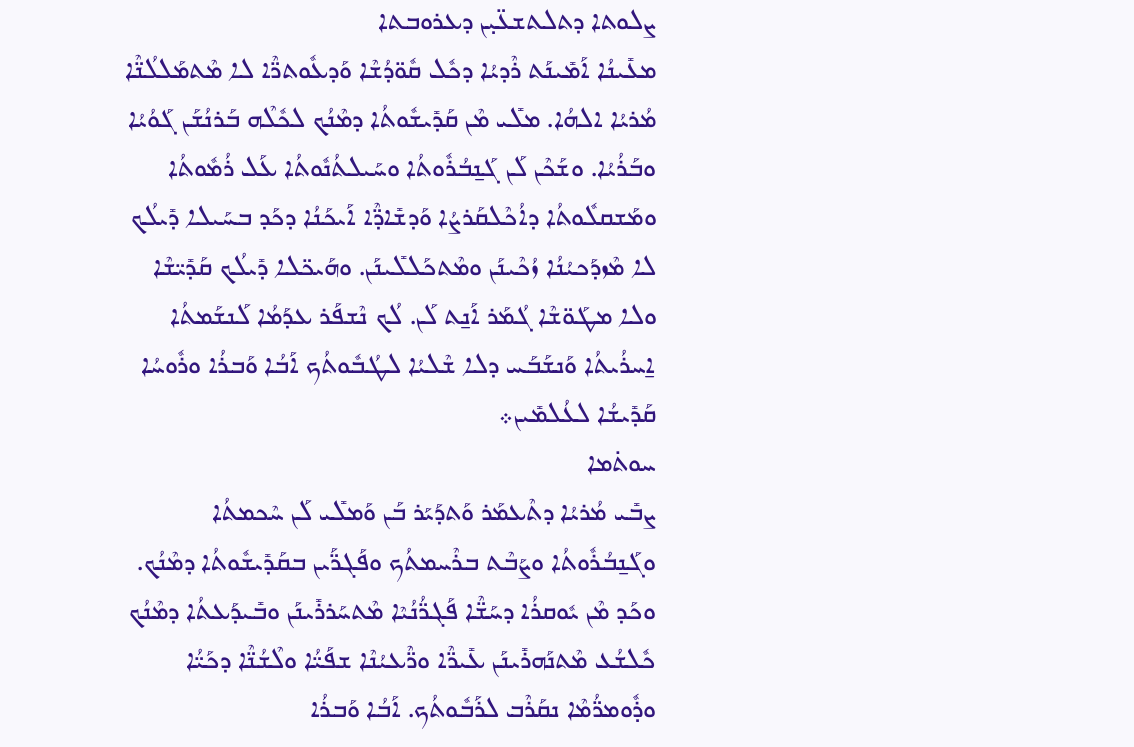ܨܠܘܬܐ ܕܬܠܬܫܥ̈ܝ̣ܢ ܕܥܪܘܒܬܐ
ܡܥܺܝܢܳܐ ܐܰܡܺܝܢܰܬ ܪܶܕܝܳܐ ܕܟܽܠ ܩܽܘ̈ܕܳܫܶܐ ܘܰܕܥܽܘܬܪ̈ܶܐ ܠܐ ܡܶܬܡܰܠܠܳܢ̈ܶܐ ܡܳܪܝܳܐ ܐܠܗܳܐ. ܡܠܺܝ ܡܶܢ ܩܰܕܺܝܫܽܘܬܳܐ ܕܡܶܢܳܟ ܠܟܽܠܶܗ ܒܰܪܢܳܫܰܢ ܓܰܘܳܝܳܐ ܘܒܰܪܳܝܳܐ. ܘܫܰܟܶܢ ܠܰܢ ܓܰܢ̱ܒܳܪܽܘܬܳܐ ܘܚܰܝܠܬܳܢܽܘܬܳܐ ܥܰܠ ܪܳܡܽܘܬܳܐ ܘܡܰܫܩܠܽܘܬܳܐ ܕܐܳܟܶܠܩܰܪܨܳܐ ܘܰܕܫܺܐܕ̈ܶܐ ܐܰܝܟܰܢܳܐ ܕܟܰܕ ܒܚܰܝܠܐ ܕܺܝܠܳܟ ܠܐ ܡܶܙܕܰܟܝܳܢܳܐ ܙܳܟܶܝܢܰܢ ܘܡܶܬܟܰܠܠܺܝܢܰܢ. ܘܗܰܝܟ̈ܠܐ ܕܺܝܠܳܟ ܩܰܕܺܝ̈ܫܶܐ ܘܠܐ ܡܛܰܘ̈ܫܶܐ ܓܳܡܰܪ ܐܰܢ̱ܬ ܠܰܢ. ܠܳܟ ܢܶܫܦܰܪ ܥܕܰܡܳܐ ܠܰܢܫܰܡܬܳܐ ܐ̱ܚܪܳܝܬܳܐ ܘܰܢܫܰܒܰܚ ܕܠܐ ܫܶܠܝܳܐ ܠܛܳܒܽܘܬܳܟ ܐܰܒܳܐ ܘܰܒܪܳܐ ܘܪܽܘܚܳܐ ܩܰܕܺܝܫܳܐ ܠܥܳܠܡܺܝܢ܀
ܚܘܬ̇ܡܐ
ܨܒܺܝ ܡܳܪܝܳܐ ܕܬܶܥܡܰܪ ܘܰܬܕܰܝܰܪ ܒܰܢ ܘܰܡܠܺܝ ܠܰܢ ܚܶܟܡܬܳܐ ܘܓܰܢ̱ܒܳܪܽܘܬܳܐ ܘܨܰܒܶܬ ܒܪܶܚܡܬܳܟ ܘܦܰܓܪ̈ܰܝܢ ܒܩܰܕܺܝܫܽܘܬܳܐ ܕܡܶܢܳܟ. ܘܟܰܕ ܡܶܢ ܝܽܘܩܪܳܐ ܕܚܰܫ̈ܶܐ ܦܰܓܪ̈ܳܢܳܝܶܐ ܡܶܬܚܰܪܪܺܝܢܰܢ ܘܒܺܝܕܰܥܬܳܐ ܕܡܶܢܳܟ ܟܽܠܫܳܥ ܡܶܬܢܰܗܪܺܝܢܰܢ ܥܺܝܪ̈ܶܐ ܘܪ̈ܶܥܝܳܢܶܐ ܫܦܰܝ̈ܳܐ ܘܠܶܫܳܢ̈ܶܐ ܕܟܰܝ̈ܳܐ ܘܪ̣ܽܘܡܪ̈ܳܡܶܐ ܢܩܰܪܶܒ ܠܪܰܒܽܘܬܳܟ. ܐܰܒܳܐ ܘܰܒܪܳܐ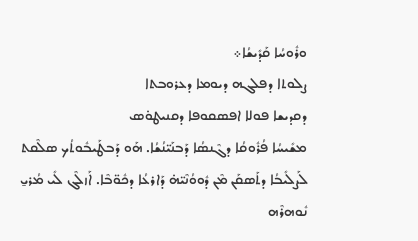ܘܪܽܘܚܳܐ ܩܰܕܺܝܫܳܐ܀
ܨܠܘܬܐ ܕܦܠܓܗ ܕܝܘܡܐ ܕܥܪܘܒܬܐ
ܕܩܕܝܫܐ ܦܘܠܐ ܐܦܣܩܘܦܐ ܕܩܢܝܛܘ̇ܣ
ܡܫܺܝܚܳܐ ܦܳܪܽܘܩܳܐ ܕܓܶܢܣܳܐ ܕܰܒܢܰܝ̈ܢܳܫܳܐ. ܗܰܘ ܕܰܒܛܰܝܒܽܘܬܳܟ ܣܠܶܩܬ ܠܰܨܠܺܝܒܳܐ ܕܬܰܣܩܰܢ ܡܶܢ ܕܽܘܘܳܢܶܝ̈ܗ̇ ܕܰܐܪܥܳܐ ܕܟܽܘ̈ܒܶܐ. ܐܰܙܠܶܓ ܠܺܝ ܡܳܪܝ̱ ܢܽܘܗܪܶܗ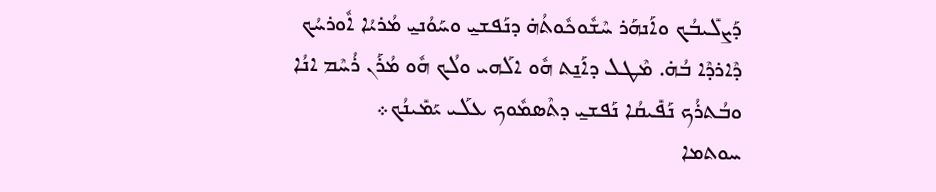ܕܰܨܠܺܝܒܳܟ ܘܐܰܢܗܰܪ ܚܶܫܽܘܟܽܘܬܳܗ̇ ܕܢܰܦܫܝ̱ ܘܚܰܘܳܢܝ̱ ܡܳܪܝܳܐ ܐܽܘܪܚܳܟ ܕܶܐܪܕܶܐ ܒܳܗ̇. ܡܶܛܠ ܕܐܰܢ̱ܬ ܗܽܘ ܐܠܰܗܝ ܘܠܳܟ ܗܽܘ ܡܳܪܰܢ ܪܳܚܶܡ ܐܢܳܐ ܘܒܳܬܪܳܟ ܢܰܦܺܝܩܳܐ ܢܰܦܫܝ̱ ܕܬܶܣܡܽܘܟ ܥܠܰܝ ܝܰܡܺܝܢܳܟ܀
ܚܘܬܡܐ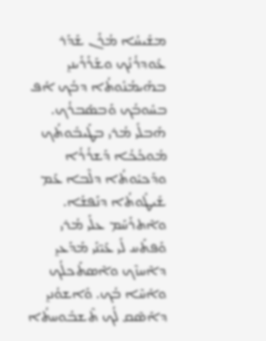ܡܫܺܝܚܳܐ ܡܳܪܰܢ ܫܰܕܰܪ ܥܽܘܕܪܳܢܳܟ ܘܫܰܪܰܪܰܝܢܝ̱ ܒܗܰܝܡܳܢܽܘܬܳܐ ܕܒܳܟ ܐܳܦ ܒܚܽܘܒܳܟ ܘܰܒܣܰܒܪܳܟ. ܗܰܒܠܺܝ ܡܳܪܝ ܒܛܰܝܒܽܘܬܳܟ ܡܽܘܟܳܟܳܐ ܕܰܫܪܳܪܳܐ ܘܕܰܟܝܽܘܬܳܐ ܕܠܶܒܐ ܥܰܡ ܫܺܝܛܽܘܬܳܐ ܕܢܰܦܫܳܐ. ܘܐܶܬܪܰܚܰܡ ܥܠܰܝ ܡܳܪܝ ܘܰܦܬܰܚ ܠܺܝ ܥܰܝ̈ܢܰܝ ܡܰܕܰܥܝ̱ ܕܐܶܚܙܶܟ ܘܐܶܣܬܰܟܠܳܟ ܘܐܺܚܶܐ ܒܳܟ. ܘܰܐܫܘܳܢܝ̱ ܕܐܰܣܶܩ ܠܳܟ ܬܶܫܒܽܘܚܬܳܐ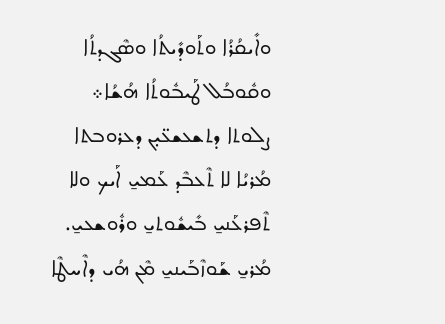ܘܐܺܝܩܳܪܳܐ ܘܬܰܘܕܺܝܬܳܐ ܘܣܶܓܕܬܳܐ ܘܩܽܘܒܳܠ ܛܰܝܒܽܘܬܳܐ ܗܳܫܳܐ܀
ܨܠܘܬܐ ܕܬܫܥܫܥ̈ܝ̣ܢ ܕܥܪܘܒܬܐ
ܡܳܪܝܳܐ ܠܐ ܬܶܥܒܶܕ ܥܰܡܝ̱ ܐܰܝܟ ܘܠܐ ܬܶܦܪܥܰܢܝ̱ ܒܺܝܫܽܘܬܝ̱ ܘܪܽܘܫܥܝ̱. ܡܳܪܝ̱ ܫܰܘܙܶܒܰܝܢܝ̱ ܡܶܢ ܗܳܝ ܕܐܶܚܛܶܐ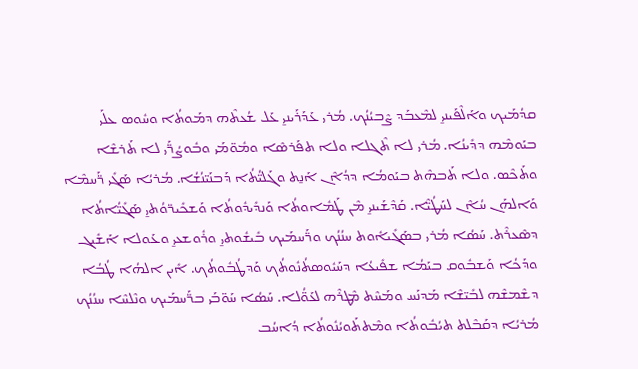ܩܕܳܡܰܝܟ ܘܐܰܠܶܦܰܝܢܝ̱ ܠܡܶܥܒܰܕ ܨܶܒܝܳܢܳܟ. ܡܳܪܝ ܥܰܕܰܪܰܝܢܝ̱ ܥܰܠ ܫܳܥܬܶܗ ܕܡܰܘܬܳܐ ܘܚܽܘܣ ܥܠܰܝ ܒܝܰܘܡܶܗ ܕܕܺܝܢܳܐ. ܡܳܪܝ ܠܐ ܬܶܓܠܐ ܘܠܐ ܬܦܰܪܣܶܐ ܘܡܽܘ̈ܡܰܝ ܘܒܽܘܨܳܪ̈ܰܝ ܠܐ ܬܰܪܫܶܐ ܘܬܰܟܶܣ. ܘܠܐ ܬܰܒܗܶܬ ܒܝܰܘܡܳܐ ܕܕܳܐܶܢ ܐܰܢ̱ܬ ܘܓܰܠܝ̈ܳܬܳܐ ܕܰܒܢܰܝ̈ܢܳܫܳܐ. ܡܳܪܝܳܐ ܣܰܓܺܝ ܪ̈ܰܚܡܶܐ ܘܰܐܠܗܰܢ ܚܳܐܶܢ ܠܚܰܛܳܝ̈ܶܐ. ܩܰܕܶܫܰܝܢܝ̱ ܡܶܢ ܛܰܡܽܐܘܬܳܐ ܘܰܢܕܺܝܕܽܘܬܳܐ ܘܰܫܟܺܝܪ̈ܘܳܬܝ̱ ܣܰܓܺܝ̈ܳܐܬܳܐ ܕܣܶܥܪܶܬ. ܚܰܣܳܐ ܡܳܪܝ ܒܣܰܓܺܝܐܽܘܬ ܚܢܳܢܳܟ ܘܪ̈ܰܚܡܰܝܟ ܒܺܝܫܽܘܬܝ̱ ܘܪܽܘܫܥܝ̱ ܘܥܰܘܠܐ ܐܰܫܺܝܓ ܘܕܰܟܳܐ ܘܰܫܒܽܘܩ ܒܝܰܡܳܐ ܫܦܺܝܥܳܐ ܕܚܰܝܽܘܣܬܳܢܽܘܬܳܟ ܘܰܕܛܳܒܽܘܬܳܟ. ܐܺܝܢ ܐܠܗܳܐ ܛܳܒܳܐ ܕܫܶܡܫܶܗ ܠܒܺܝ̈ܫܶܐ ܡܰܕܢܰܚ ܘܡܰܚܶܬ ܡܶܛܪܶܗ ܠܥܰܘ̈ܳܠܐ. ܚܰܣܳܐ ܚܰܘ̈ܒܰܝ ܒܪ̈ܰܚܡܰܝܟ ܘܢܶܠܚܶܐ ܚܢܳܢܳܟ ܡܳܪܝܳܐ ܕܩܰܒܶܠܬ ܬܝܳܒܽܘܬܳܐ ܘܡܶܬܬܰܘܝܳܢܽܘܬܳܐ ܕܳܐܚܳܒ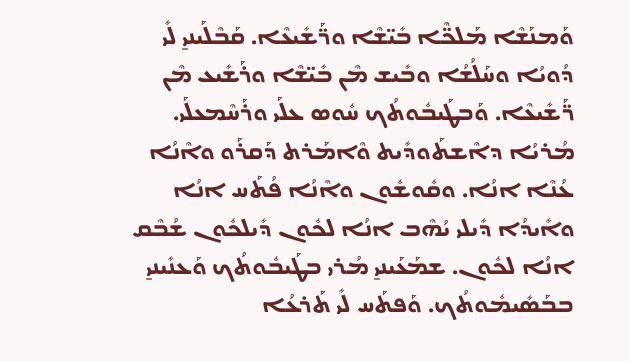ܘܰܡܢܰܫܶܐ ܡܰܠܟ̈ܶܐ ܒܺܝ̈ܫܶܐ ܘܪ̈ܰܫܺܝܥܶܐ. ܩܰܒܶܠܰܝܢܝ̱ ܠܺܝ ܕܳܘܝܳܐ ܘܚܰܠܳܫܳܐ ܘܒܺܝܫ ܡܶܢ ܒܺܝ̈ܫܶܐ ܘܪܰܫܺܝܥ ܡܶܢ ܪ̈ܰܫܺܝܥܶܐ. ܘܰܒܛܰܝܒܽܘܬܳܟ ܚܽܘܣ ܥܠܰܝ ܘܪܰܚܶܡܥܠܰܝ. ܡܳܪܝܳܐ ܕܐܶܫܬܰܘܕܺܝܬ ܘܶܐܡܰܪܬ ܕܰܩܪܰܘ ܘܐܶܢܳܐ ܥܳܢܶܐ ܐܢܳܐ. ܘܩܽܘܫܽܘܢ ܘܐܶܢܳܐ ܦܳܬܰܚ ܐܢܳܐ ܘܐܺܝܕܳܐ ܕܺܝܠܝ ܝܳܗܶܒ ܐܢܳܐ ܠܟܽܘܢ ܕܺܝܠܟܽܘܢ ܫܳܒܶܩ ܐܢܳܐ ܠܟܽܘܢ. ܫܡܰܥܰܝܢܝ̱ ܡܳܪܝ ܒܛܰܝܒܽܘܬܳܟ ܘܰܥܢܺܝܢܝ̱ ܒܒܰܣܺܝܡܽܘܬܳܟ. ܘܰܦܬܰܚ ܠܺܝ ܬܰܪܥܳܐ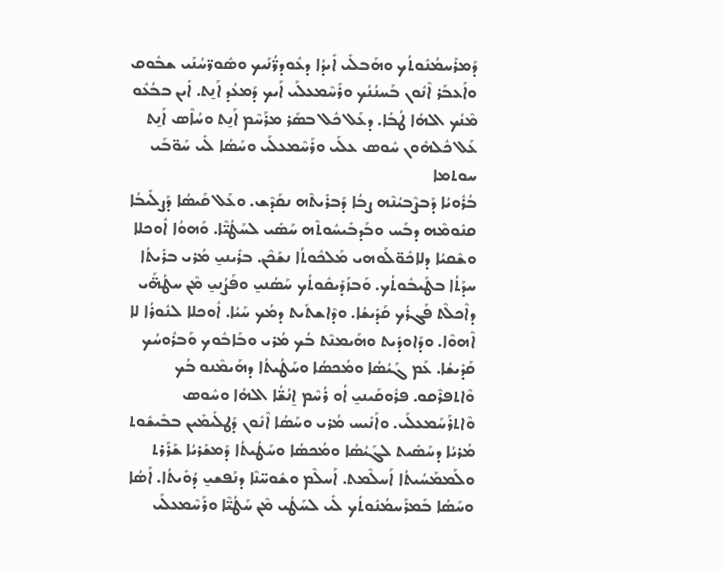ܕܰܡܪܰܚܡܳܢܽܘܬܳܟ ܘܗܰܒܠܺܝ ܐܺܝܕܳܐ ܕܥܽܘܕܪ̈ܳܢܰܝܟ ܘܣܽܘܪ̈ܚܳܢܰܝ ܫܒܽܘܩ ܘܐܰܥܒܰܪ ܐܶܢܽܘܢ ܒܰܚܢܳܢܳܟ ܘܪܰܚܶܡܥܠܰܝ ܐܰܝܟ ܕܰܡܥܳܕ ܐܰܢ̱ܬ. ܐܺܝܢ ܒܒܳܥܽܘ ܡܶܢܳܟ ܐܠܗܳܐ ܛܳܒܳܐ. ܕܥܰܠ ܟܽܠ ܒܣܰܪ ܡܪܰܚܶܡ ܐܰܢ̱ܬ ܘܚܳܐܶܣ ܐܰܢ̱ܬ ܥܰܠ ܟܽܠܗܽܘܢ ܚܽܘܣ ܥܠܰܝ ܘܪܰܚܶܡܥܠܰܝ ܘܚܰܣܳܐ ܠܺܝ ܚܰܘ̈ܒܰܝ
ܚܘܬܡܐ
ܒܳܪܽܘܝܳܐ ܕܰܒܨܶܒܝܳܢܶܗ ܨܒܳܐ ܕܰܒܪܺܝܬܶܗ ܢܩܰܕܶܫ. ܘܥܰܠ ܩܰܝܣܳܐ ܕܰܨܠܺܝܒܳܐ ܩܢܽܘܡܶܗ ܕܒܰܚ ܘܒܰܕܒܺܝܚܽܘܬܶܗ ܚܰܣܺܝ ܠܚܰܛܳܝ̈ܶܐ. ܘܰܗܘܳܐ ܐܽܘܟܠܐ ܘܫܶܩܝܳܐ ܕܠܐܟܽܘ̈ܠܰܘܗܝ ܡܰܠܟܽܘܬܳܐ ܢܫܰܟܶܢ. ܒܪܺܝܢܝ̱ ܡܳܪܝ ܒܪܺܝܬܳܐ ܚܕܰܬܳܐ ܒܛܰܝܒܽܘܬܳܟ. ܘܰܒܙܰܕܺܝܩܽܘܬܳܟ ܚܰܣܳܢܝ̱ ܘܦܰܨܳܢܝ̱ ܡܶܢ ܚܛܳܗ̈ܰܝ ܕܐܶܟܠܶܬ ܦܰܓܪܳܟ ܩܰܕܺܝܫܳܐ. ܘܕܶܐܫܬܺܝܬ ܕܡܳܟ ܚܰܝܳܐ. ܐܽܘܟܠܐ ܠܢܽܘܪܳܐ ܠܐ ܐܶܗܘܶܐ. ܘܕܰܐܘܕܺܝܬ ܘܗܰܝܡܢܶܬ ܒܳܟ ܡܳܪܝ ܘܒܰܐܒܽܘܟ ܘܰܒܪܽܘܚܳܟ ܩܰܕܺܝܫܳܐ. ܥܰܡ ܓܰܝܳܣܳܐ ܘܡܳܟܣܳܐ ܘܚܰܛܳܝܬܳܐ ܕܗܰܝܡܶܢܘ ܒܳܟ ܘܶܐܬܦܪܶܩܘ. ܦܪܽܘܩܰܝܢܝ̱ ܐܳܘ ܪܳܚܶܡ ܐ̱ܢܳܫ̈ܳܐ ܐܠܗܳܐ ܘܚܽܘܣ ܘܶܐܬܪܰܚܰܡܥܠܰܝ. ܘܐܰܢܺܝܚ ܡܳܪܝ ܘܚܰܣܳܐ ܐܶܢܽܘܢ ܕܰܛܠܺܝܡܺܝܢ ܒܒܺܝܫܽܘܬ ܡܳܪܝܳܐ ܕܚܰܣܺܝܬ ܠܓܰܝܳܣܳܐ ܘܡܳܟܣܳܐ ܘܚܰܛܳܝܬܳܐ ܕܰܡܫܰܪܝܳܐ ܫܰܪܰܪܬ ܘܠܰܡܡܰܚܳܝܬܳܐ ܐܰܚܠܶܡܬ. ܐܰܚܠܶܡ ܘܫܽܘܚ̈ܢܶܐ ܕܢܰܦܫܝ̱ ܕܳܘܺܝܬܳܐ. ܐܰܣܳܐ ܘܚܰܣܳܐ ܒܰܡܪܰܚܡܳܢܽܘܬܳܟ ܠܺܝ ܠܚܰܛܳܝ ܡܶܢ ܚܰܛܳܝ̈ܶܐ ܘܪܰܚܶܡܥܠܰܝ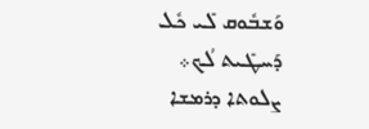ܘܰܫܒܽܘܩ ܠܺܝ ܟܽܠ ܕܰܚܛܺܝܬ ܠܳܟ܀
ܨܠܘܬܐ ܕܪܡܫܐ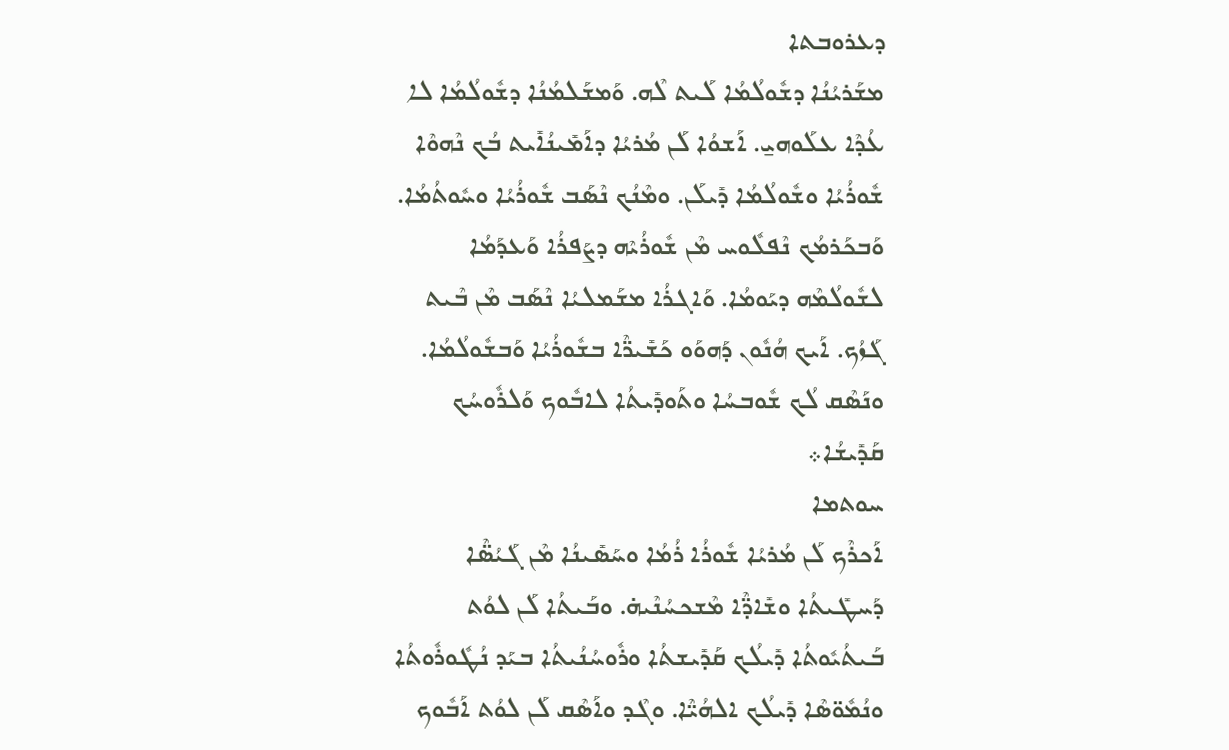ܕܥܪܘܒܬܐ
ܡܫܰܪܝܳܢܳܐ ܕܫܽܘܠܳܡܳܐ ܠܰܝܬ ܠܶܗ. ܘܰܡܫܰܠܡܳܢܳܐ ܕܫܽܘܠܳܡܳܐ ܠܐ ܥܳܕܶܐ ܥܠܰܘܗܝ̱. ܐܰܫܘܳܐ ܠܰܢ ܡܳܪܝܳܐ ܕܐܰܡܺܝܢܳܐܺܝܬ ܒܳܟ ܢܶܗܘܶܐ ܫܽܘܪܳܝܳܐ ܘܫܽܘܠܳܡܳܐ ܕܺܝܠܰܢ. ܘܡܶܢܳܟ ܢܶܣܰܒ ܫܽܘܪܳܝܳܐ ܘܚܽܘܬܳܡܳܐ. ܘܰܒܟܰܪܡܳܟ ܢܶܦܠܽܘܚ ܡܶܢ ܫܽܘܪܳܝܶܗ ܕܨܰܦܪܳܐ ܘܰܥܕܰܡܳܐ ܠܫܽܘܠܳܡܶܗ ܕܝܰܘܡܳܐ. ܘܰܐܓܪܳܐ ܡܫܰܡܠܝܳܐ ܢܶܣܰܒ ܡܶܢ ܒܶܝܬ ܓܰܙܳܟ. ܐܰܝܟ ܗܳܢܽܘܢ ܕܰܗܘܰܘ ܟܰܫܺܝܪ̈ܶܐ ܒܫܽܘܪܳܝܳܐ ܘܰܒܫܽܘܠܳܡܳܐ. ܘܢܰܣܶܩ ܠܳܟ ܫܽܘܒܚܳܐ ܘܬܰܘܕܺܝܬܳܐ ܠܐܒܽܘܟ ܘܰܠܪܽܘܚܳܟ ܩܰܕܺܝܫܳܐ܀
ܚܘܬܡܐ
ܐܰܟܪܶܟ ܠܰܢ ܡܳܪܝܳܐ ܫܽܘܪܳܐ ܪܳܡܳܐ ܘܚܰܣܺܝܢܳܐ ܡܶܢ ܓܰܝܳܣ̈ܶܐ ܕܰܚܛܺܝܬܳܐ ܘܫܺܐܕ̈ܶܐ ܡܶܫܟܚܳܢܶܝܗ̇. ܘܒܰܝܬܳܐ ܠܰܢ ܠܘܳܬ ܒܰܝܬܳܝܽܘܬܳܐ ܕܺܝܠܳܟ ܩܰܕܺܝܫܬܳܐ ܘܪܽܘܚܳܢܳܝܬܳܐ ܒܝܰܕ ܢܳܛܽܘܪܽܘܬܳܐ ܘܢܳܡܽܘ̈ܣܶܐ ܕܺܝܠܳܟ ܐܠܗܳܝ̈ܶܐ. ܘܓܶܕ ܘܐܰܣܶܩ ܠܰܢ ܠܘܳܬ ܐܰܒܽܘܟ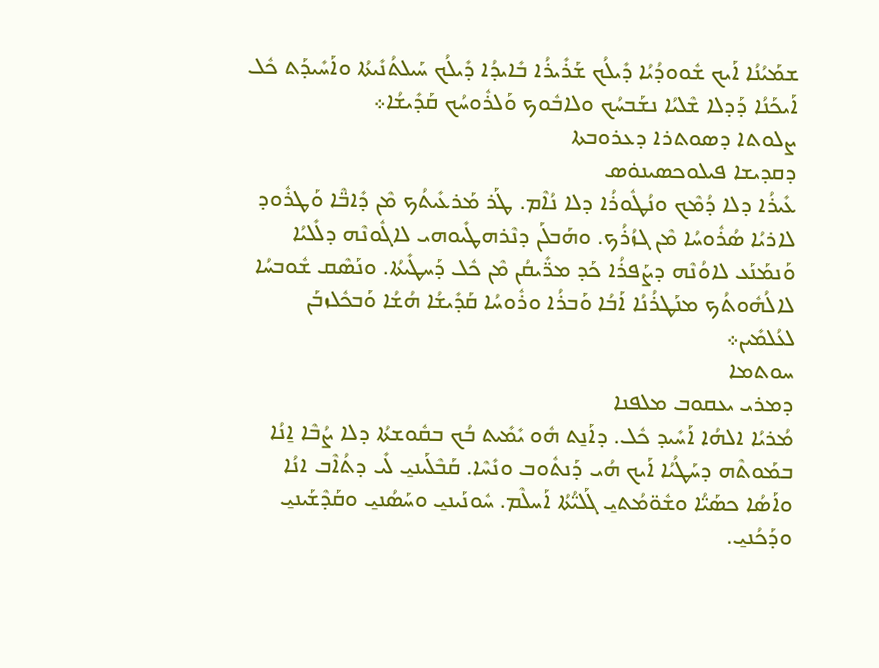ܫܡܰܝܳܢܳܐ ܐܰܝܟ ܫܽܘܘܕܳܝܳܐ ܕܺܝܠܳܟ ܫܰܪܺܝܪܳܐ ܒܺܐܝܕܳܐ ܕܺܝܠܳܟ ܚܰܝܠܬܳܢܺܝܬܳܐ ܘܐܰܚܺܝܕܰܬ ܟܽܠ ܐܰܝܟܰܢܳܐ ܕܰܕܠܐ ܫܶܠܝܳܐ ܢܫܰܒܚܳܟ ܘܠܐܒܽܘܟ ܘܰܠܪܽܘܚܳܟ ܩܰܕܺܝܫܳܐ܀
ܨܠܘܬܐ ܕܣܘܬܪܐ ܕܥܪܘܒܬܐ
ܕܩܕܝܫܐ ܦܝܠܘܟܣܝܢܘ̇ܣ
ܥܺܝܪܳܐ ܕܠܐ ܕܳܡܶܟ ܘܢܳܛܽܘܪܳܐ ܕܠܐ ܢܳܐܶܡ. ܛܰܪ ܡܰܪܥܺܝܬܳܟ ܡܶܢ ܕܺܐܒ̈ܶܐ ܘܰܛܪܽܘܕ ܠܐܪܝܳܐ ܣܳܪܽܘܚܳܐ ܡܶܢ ܓܙܳܪܳܟ. ܘܗܰܒܠܰܢ ܕܢܶܪܗܛܺܝܘܗܝ ܠܐܓܽܘܢܶܗ ܕܠܺܠܝܳܐ ܘܰܢܡܰܢܰܥ ܠܐܘܳܢܶܗ ܕܨܰܦܪܳܐ ܟܰܕ ܡܪ̈ܺܝܩܳܢ ܡܶܢ ܟܽܠ ܕܰܚܛܺܝܬܳܐ. ܘܢܰܣܶܩ ܫܽܘܒܚܳܐ ܠܐܠܳܗܽܘܬܳܟ ܡܢܰܛܪܳܢܳܐ ܐܰܒܳܐ ܘܰܒܪܳܐ ܘܪܽܘܚܳܐ ܩܰܕܺܝܫܳܐ ܗܳܫܳܐ ܘܰܒܟܽܠܙܒܰܢ ܠܥܳܠܡܺܝܢ܀
ܚܘܬܡܐ
ܕܡܪܝ ܝܥܩܘܒ ܡܠܦܢܐ
ܡܳܪܝܳܐ ܐܠܗܳܐ ܐܰܚܺܝܕ ܟܽܠ. ܕܐܰܢ̱ܬ ܗܽܘ ܝܺܡܺܝܬ ܒܳܟ ܒܩܽܘܫܬܳܐ ܕܠܐ ܨܳܒܶܐ ܐ̱ܢܳܐ ܒܡܰܘܬܶܗ ܕܚܰܛܳܝܳܐ ܐܰܝܟ ܗܳܝ ܕܰܢܬܽܘܒ ܘܢܺܚܶܐ. ܩܰܒܶܠܰܝܢܝ̱ ܠܺܝ ܕܬܳܐܶܒ ܐܢܳܐ ܘܐܰܣܳܐ ܟܣܰܝ̈ܳܐ ܘܫܽܘ̈ܡܳܬܝ̱ ܓܰܠܝ̈ܳܬܳܐ ܐܰܚܠܶܡ. ܚܽܘܢܰܝܢܝ̱ ܘܚܰܣܳܢܝ̱ ܘܩܰܕܶܫܰܝܢܝ̱ ܘܕܰܟܳܢܝ̱.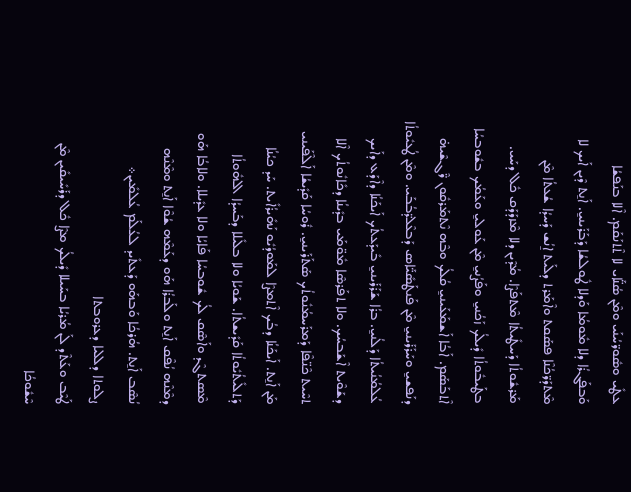ܥܛܺܝ ܘܣܽܘܪ̈ܚܳܢܰܝ ܘܡܶܢ ܣܳܢ̈ܰܐܝ ܠܐ ܬܶܬܢܰܩܰܡ. ܐܶܠܐ ܒܢܰܦܫܳܐ ܘܰܒܦܰܓܪܳܐ ܕܠܐ ܡܽܘܡܳܐ ܘܰܕܠܐ ܛܽܘܠܫܳܐ ܕܰܒܰܪܰܝܢܝ̱. ܐܰܢ̱ܬ ܕܶܝܢ ܐܰܝܟ ܠܐ ܡܶܬܕܰܪ̈ܟܳܢܶܐ ܦܣܰܩܬ ܘܐܶܡܰܪܬ ܕܠܰܝܬ ܐ̱ܢܳܫ ܕܰܚܕܳܐ ܫܳܥܬܳܐ ܡܶܢ ܡܰܪܫܽܘܬܳܐ ܕܰܚܛܺܝܬܳܐ ܡܶܬܦܰܨܶܐ. ܡܳܕܶܝܢ ܕܠܐ ܡܶܙܕܰܕܰܩ ܟܽܠ ܕܚܰܝ. ܒܛܰܝܒܽܘܬܳܐ ܕܺܝܠܳܟ ܙܰܟܳܢܝ̱ ܘܦܰܨܳܢܝ̱ ܡܶܢ ܥܰܘܠܝ̱ ܘܥܰܡܳܟ ܒܫܽܘܒܚܳܐ ܐܶܬܒܰܣܰܡ. ܐܰܒܳܐ ܐܰܫܡܰܥܰܝܢܝ̱ ܩܳܠܳܟ ܘܒܶܗ ܢܶܬܡܰܪܩܽܘܢ ܪ̈ܶܓܫܶܝܗ̇ ܕܢܰܦܫܝ̱ ܘܚܰܪܰܪܰܝܢܝ̱ ܡܶܢ ܦܰܢܛܰܣܺܝ̈ܰܐܣ ܕܰܒܥܶܠܕ̈ܒܳܒܰܝ. ܘܡܶܢ ܛܳܥܝܽܘܬܳܐ ܥܳܠܡܳܢܳܝܬܳܐ ܕܰܠܳܢܝ̱. ܒܪܳܐ ܫܰܪܰܪܰܝܢܝ̱ ܒܺܝܕܰܥܬܳܟ ܐܰܝܟܰܢܳܐ ܕܐܶܕܰܥ ܕܐܰܝܟ ܕܫܰܘܶܝܬ ܐܶܫܰܒܚܳܟ. ܘܠܐ ܬܦܰܪܣܶܐ ܡܽܘ̈ܡܰܝ ܒܕܺܝܢܳܐ ܕܟܺܐܢܽܘܬܳܟ ܐܶܠܐ ܬܚܶܝܬ ܟܶܢ̈ܦܶܐ ܕܰܡܪܰܚܡܳܢܽܘܬܳܟ ܣܰܬܰܪܰܝܢܝ̱. ܪܽܘܚܳܐ ܩܰܕܺܝܫܳܐ ܐܰܠܶܦܰܝܢܝ ܡܰܢ ܐܰܢ̱ܬ. ܐܰܝܟܰܢܳܐ ܕܒܳܟ ܐܶܬܡܨܶܐ ܠܡܰܘܕܳܝܽܘ ܢܰܗܺܝܪܳܐܺܝܬ. ܚܰܕ ܟܝܳܢܳܐ ܕܰܬܠܺܝܬܳܝܽܘܬܳܐ ܩܰܕܺܝܫܬܳܐ. ܫܰܘܝܳܐ ܘܠܐ ܒܠܺܝܠܐ ܕܒܰܚܕܳܐ ܐܠܗܽܘܬܳܐ ܡܶܣܬܓܶܕ ܘܐܰܣܶܩ ܠܳܟ ܫܽܘܒܚܳܐ ܦܰܐܝܳܐ ܘܠܐ ܥܕܺܝܠܐ. ܘܠܐܒܳܐ ܗܰܘ ܕܡܶܢܶܗ ܢܳܦܶܩ ܐܰܢ̱ܬ ܘܠܰܒܪܳܐ ܗܰܘ ܕܥܰܡܶܗ ܫܳܘܶܐ ܐܰܢ̱ܬ ܘܡܶܢܶܗ ܢܳܣܶܒ ܐܰܢ̱ܬ. ܗܳܪܟܳܐ ܘܰܒܗܰܘ ܕܰܥܬܺܝܕ ܠܥܳܠܰܡ ܥܳܠܡܺܝܢ܀
ܨܠܘܬܐ ܕܠܠܝܐ ܕܥܪܘܒܬܐ
ܛܰܝܶܒ ܘܥܰܬܶܕ ܠܰܢ ܡܳܪܝܳܐ ܒܚܰܝܠܐ ܕܺܝܠܳܟ ܡܨܶܐ ܟܽܠ ܕܪܰܚܺܝܩܺܝܢ ܡܶܢ ܚܶܫܽܘܟܳܐ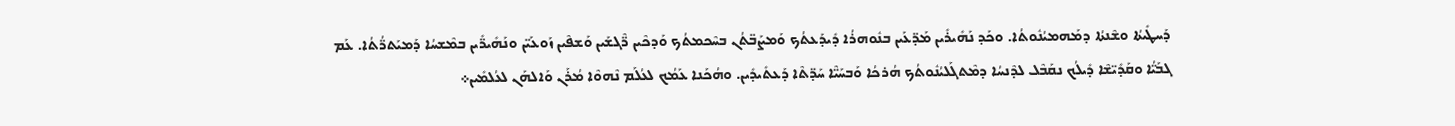ܕܰܚܛܺܝܬܳܐ ܘܫܶܢܬܳܐ ܕܡܰܗܡܝܳܢܽܘܬܳܐ. ܘܟܰܕ ܢܰܗܺܝܪܺܝܢ ܡܰܕ̈ܥܰܝܢ ܒܢܽܘܗܪܳܐ ܕܺܝܕܰܥܬܳܟ ܘܰܡܨܰܒ̈ܬܳܢ ܒܚܶܟܡܬܳܟ ܘܰܕܟܶܝܢ ܪ̈ܶܓܫܰܝܢ ܘܰܫܦܶܝܢ ܙܰܘܥܰܝ̈ܢ ܘܢܰܗܺܝܪ̈ܺܝܢ ܒܡܶܫܚܳܐ ܕܰܡܝܰܬܪ̈ܳܬܳܐ. ܥܰܡ ܓܒܰܝ̈ܳܐ ܘܩܰܕܺܝ̈ܫܶܐ ܕܺܝܠܳܟ ܢܩܰܒܶܠ ܠܕܶܢܚܳܐ ܕܡܶܬܓܰܠܝܳܢܽܘܬܳܟ ܗܳܪܟܳܐ ܘܰܒܚܰܝ̈ܶܐ ܚܰܕ̈ܬܶܐ ܕܰܥܬܺܝܕܺܝܢ. ܘܗܳܟܰܢܐ ܥܰܡܳܟ ܠܥܳܠܰܡ ܢܶܗܘܶܐ ܡܳܪܰܢ ܘܰܐܠܗܰܢ ܠܥܳܠܡܺܝܢ܀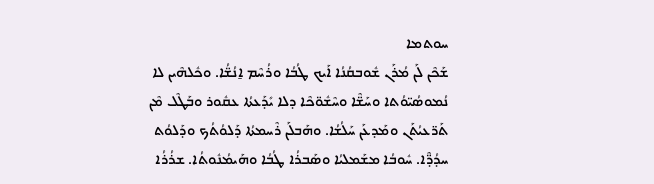ܚܘܬܡܐ
ܫܰܟܶܢ ܠܰܢ ܡܳܪܰܢ ܫܽܘܒܩܳܢܳܐ ܐܰܝܟ ܛܳܒܳܐ ܘܪܳܚܶܡ ܐ̱ܢܳܫ̈ܳܐ. ܘܟܽܠܗܶܝܢ ܠܐ ܢܳܡܘܣܳܝ̈ܘܳܬܐ ܘܚܰܫ̈ܶܐ ܘܚܶܫܽܘ̈ܟܶܐ ܕܠܐ ܝܺܕܰܥܬܳܐ ܥܩܽܘܪ ܘܒܰܛܶܠ ܡܶܢ ܬܰܪ̈ܥܝܳܬܰܢ ܘܡܰܕܥܰܢ ܚܰܠܳܫܳܐ. ܘܗܰܒܠܰܢ ܪܶܚܡܬܳܐ ܕܰܠܘܳܬܳܟ ܘܕܰܠܘܳܬ ܚܕܳܕ̈ܶܐ. ܚܽܘܒܳܐ ܡܫܰܡܠܝܳܐ ܘܣܰܒܪܳܐ ܛܳܒܳܐ ܘܗܰܝܡܳܢܽܘܬܳܐ. ܫܪܳܪܳܐ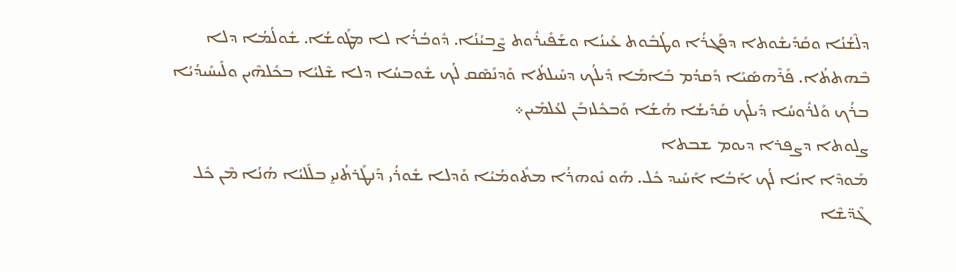ܕܠܶܫܳܢܳܐ ܘܩܰܕܺܝܫܽܘܬܐ ܕܦܰܓܪܳܐ ܘܛܳܒܽܘܬ ܥܰܝܢܳܐ ܘܫܰܦܺܝܪܽܘܬ ܨܶܒܝܳܢܳܐ. ܕܽܘܒܳܪܳܐ ܠܐ ܡܛܰܘܫܳܐ. ܫܽܘܠܳܡܳܐ ܕܠܐ ܒܶܗܬܬܳܐ. ܦܰܪܶܗܣܺܝܰܐ ܕܰܩܕܳܡ ܒܺܐܡܰܐ ܕܺܝܠܳܟ ܕܚܺܝܠܬܳܐ ܘܰܕܢܰܣܶܩ ܠܳܟ ܫܽܘܒܚܳܐ ܕܠܐ ܫܶܠܝܳܐ ܒܟܽܠܗܶܝܢ ܘܠܺܝܚܺܝܕܳܝܳܐ ܒܪܳܟ ܘܰܠܪܽܘܚܳܐ ܕܺܝܠܳܟ ܩܰܕܺܝܫܳܐ ܗܳܫܳܐ ܘܰܒܟܽܠܙܒܰܢ ܠܥܳܠܡܺܝܢ܀
ܨܠܘܬܐ ܕܨܦܪܐ ܕܝܘܡ ܫܒܬܐ
ܡܰܘܕܶܐ ܐܢܳܐ ܠܳܟ ܐܰܒܳܐ ܐܰܚܺܝܕ ܟܽܠ. ܗܰܘ ܢܽܘܗܪܳܐ ܡܬܽܘܡܳܝܳܐ ܘܰܕܠܐ ܫܽܘܪܳܝ ܕܰܢܛܰܪܬܳܢܝ̱ ܒܠܺܠܝܳܐ ܗܳܢܳܐ ܡܶܢ ܟܽܠ ܓܶܕ̈ܫܶܐ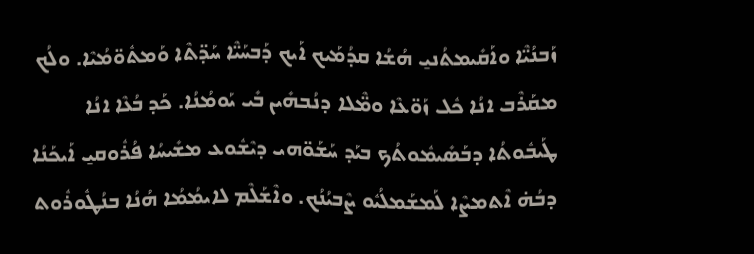ܙܰܒܢܳܝ̈ܶܐ ܘܐܰܩܺܝܡܬܳܢܝ̱ ܗܳܫܳܐ ܩܕܳܡܰܝܟ ܐܰܝܟ ܕܰܒܚܰܝ̈ܶܐ ܚܰܕ̈ܬܶܐ ܘܰܡܬܽܘ̈ܡܳܝܶܐ. ܘܠܳܟ ܡܩܰܪܶܒ ܐܢܳܐ ܟܽܠ ܙܰܘ̈ܥܶܐ ܘܡ̈ܶܠܐ ܕܢܳܒܗܺܝܢ ܒܺܝ ܝܰܘܡܳܢܳܐ. ܟܰܕ ܒܳܥܶܐ ܐܢܳܐ ܛܰܝܒܽܘܬܳܐ ܕܒܰܣܺܝܡܽܘܬܳܟ ܒܝܰܕ ܚܰܫܰܘ̈ܗܝ ܕܝܶܫܽܘܥ ܡܫܺܝܚܳܐ ܦܳܪܽܘܩܝ̱ ܐܰܝܟܰܢܳܐ ܕܒܳܗ̇ ܐܶܬܡܨܶܐ ܠܰܡܫܰܡܠܳܝܽܘ ܨܶܒܝܳܢܳܟ. ܘܐܶܫܰܠܶܡ ܠܐܝܡܳܡܳܐ ܗܳܢܳܐ ܒܢܳܛܽܘܪܽܘܬ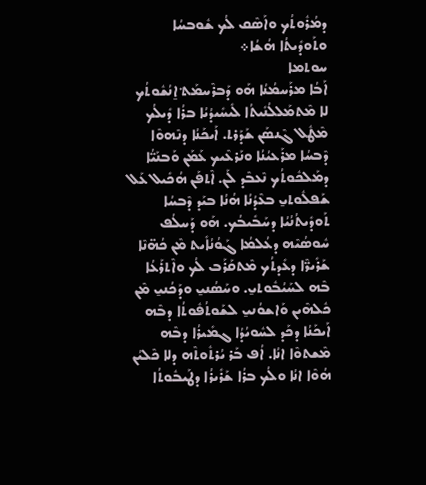ܕܡܳܪܽܘܬܳܟ ܘܐܰܣܶܩ ܠܳܟ ܫܽܘܒܚܳܐ ܘܬܰܘܕܺܝܬܳܐ ܗܳܫܳܐ܀
ܚܘܬܡܐ
ܐܰܒܳܐ ܡܪܰܚܡܳܢܳܐ ܗܰܘ ܕܰܒܪܶܚܡܰܬ݀ ܐ̱ܢܳܫܽܘܬܳܟ ܠܐ ܡܶܬܡܰܠܠܳܢܺܝܬܳܐ ܠܺܝܚܺܝܕܳܝܳܐ ܒܪܳܐ ܕܺܝܠܳܟ ܡܶܛܽܠ ܓܶܢܣܰܢ ܫܰܕܰܪܬ. ܐܰܝܟܰܢܳܐ ܕܢܶܗܘܶܐ ܕܶܒܚܳܐ ܡܪܰܥܝܳܢܳܐ ܘܢܰܪܥܶܝܟ ܥܰܡܰܢ ܘܰܒܢܰܝ̈ܳܐ ܕܡܰܠܟܽܘܬܳܟ ܢܶܥܒܶܕ ܠܰܢ. ܐܶܬܦܰܢ ܗܳܟܺܝܠ ܥܰܠ ܫܰܦܠܽܘܬܝ̱ ܒܥܶܕܳܢܳܐ ܗܳܢܳܐ ܒܝܰܕ ܕܶܒܚܳܐ ܬܰܘܕܺܝܬܳܢܳܝܳܐ ܕܚܰܒܺܝܒܳܟ. ܗܰܘ ܕܰܚܠܳܦ ܚܽܘܣܳܝܶܗ ܕܥܳܠܡܳܐ ܓܰܘܳܢܳܐܺܝܬ ܡܶܢ ܟܳܗ̈ܢܶܐ ܫܰܪܺܝܪ̈ܶܐ ܕܥܺܕܬܳܟ ܡܶܬܩܰܪܰܒ ܠܳܟ ܘܐܶܬܪܰܥܳܐ ܒܶܗ ܠܚܰܝܳܒܽܘܬܝ̱. ܘܚܰܣܳܢܝ̱ ܘܕܰܟܳܢܝ̱ ܡܶܢ ܟܽܠܗܶܝܢ ܘܰܐܫܘܳܢܝ̱ ܠܫܰܘܬܳܦܽܘܬܳܐ ܕܒܶܗ ܐܰܝܟܰܢܳܐ ܕܟܰܕ ܠܚܽܘܝܳܕܳܐ ܓܡܺܝܪܳܐ ܕܒܶܗ ܡܶܫܬܘܶܐ ܐܢܳܐ. ܐܳܦ ܒܰܪ ܝܳܪܬܽܘܬܶܗ ܕܠܐ ܟܶܠܝܳܢ ܗܳܘܶܐ ܐܢܳܐ ܘܠܳܟ ܒܪܳܐ ܫܰܪܺܝܪܳܐ ܕܛܰܝܒܽܘܬܳܐ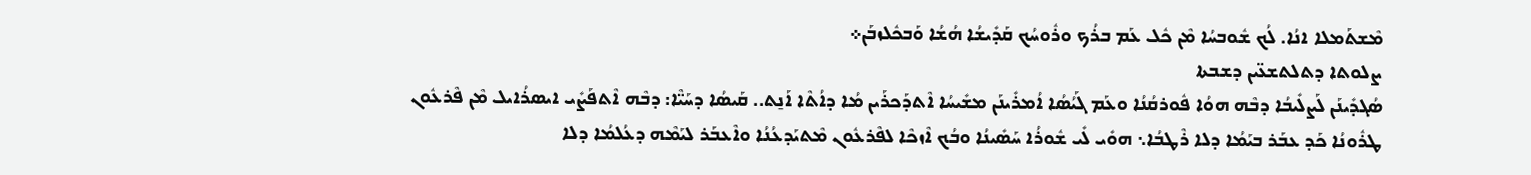ܡܶܫܬܰܡܠܐ ܐܢܳܐ. ܠܳܟ ܫܽܘܒܚܳܐ ܡܶܢ ܟܽܠ ܥܰܡ ܒܪܳܟ ܘܪܽܘܚܳܟ ܩܰܕܺܝܫܳܐ ܗܳܫܳܐ ܘܰܒܟܽܠܙܒܰܢ܀
ܨܠܘܬܐ ܕܬܠܬܫܥ̈ܝܢ ܕܫܒܬܐ
ܣܳܓܕܺܝܢܰܢ ܠܰܨܠܺܝܒܳܐ ܕܒܶܗ ܗܘܳܐ ܦܽܘܪܩܳܢܳܐ ܘܥܰܡ ܓܰܝܳܣܳܐ ܐܳܡܪܺܝܢܰܢ ܡܫܺܝܚܳܐ ܐܶܬܕܰܟܪܰܝܢ ܡܳܐ ܕܐܳܬܶܐ ܐܰܢ̱ܬ.. ܩܰܝܣܳܐ ܕܚܰܝ̈ܶܐ: ܕܒܶܗ ܐܶܬܦܰܨܺܝ ܐܝܣܪܳܐܝܠ ܡܶܢ ܦܶܪܥܽܘܢ ܛܪܽܘܢܳܐ ܟܰܕ ܥܒܰܪ ܒܝܰܡܳܐ ܕܠܐ ܪܶܛܒܳܐ܆ ܗܘܺܝ ܠܺܝ ܫܽܘܪܳܐ ܚܰܣܺܝܢܳܐ ܘܒܳܟ ܐܶܙܟܶܐ ܠܦܶܪܥܽܘܢ ܡܶܬܝܰܕܥܳܢܳܐ ܘܐܶܥܒܰܪ ܠܝܰܡܶܗ ܕܥܳܠܡܳܐ ܕܠܐ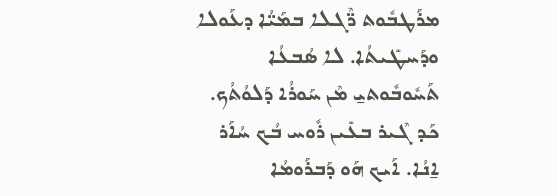ܡܪܰܛܒܽܘܬ ܪ̈ܶܓܠܐ ܒܡܰܝ̈ܳܐ ܕܥܰܘܠܐ ܘܕܰܚܛܺܝܬܳܐ. ܠܐ ܣܳܒܥܳܐ ܬܰܚܽܘܒܽܘܬܝ̱ ܡܶܢ ܚܰܘܪܳܐ ܕܰܠܘܳܬܳܟ. ܟܰܕ ܓܶܝܪ ܒܥܺܝܢ ܪܽܘܚ ܒܳܟ ܚܳܐܰܪ ܐ̱ܢܳܐ. ܐܰܝܟ ܗܰܘ ܕܰܒܪܰܘܡܳܐ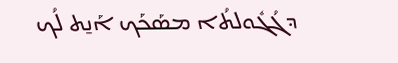ܕܓܳܓܽܘܠܬܳܐ ܡܣܰܟܰܟ ܐܰܢ̱ܬ ܠܳܟ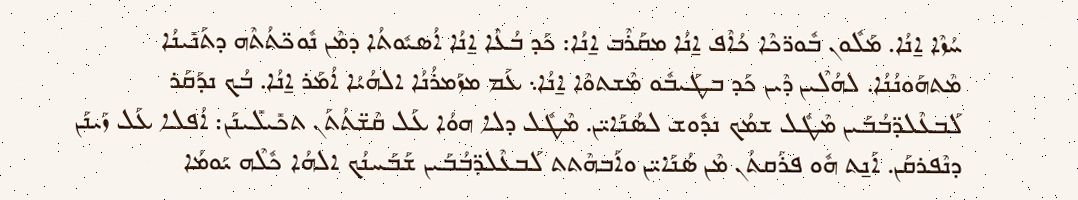ܚܳܙܶܐ ܐ̱ܢܳܐ. ܡܰܠܽܘܢ ܒܽܘܪ̈ܟܶܐ ܟܳܐܶܦ ܐ̱ܢܳܐ ܡܩܰܪܶܒ ܐ̱ܢܳܐ: ܟܰܕ ܒܳܥܶܐ ܐ̱ܢܳܐ ܐܳܣܝܽܘܬܳܐ ܕܡܶܢ ܢܽܘܟ̈ܬܳܬܶܗ ܕܬܰܢܺܝܢܳܐ ܡܶܬܗܰܘܢܳܢܳܐ. ܠܗܳܠܶܝܢ ܕܶܝܢ ܟܰܕ ܒܛܰܝܒܽܘ ܡܶܫܬܘܶܐ ܐ̱ܢܳܐ܆ ܥܰܡ ܡܙܰܡܪܳܢܳܐ ܐܠܗܳܝܳܐ ܐܳܡܰܪ ܐ̱ܢܳܐ. ܒܳܟ ܢܕܰܩܰܪ ܠܰܒܥܶܠܕ̈ܒܳܒܰܝܢ ܡܶܛܽܠ ܫܡܳܟ ܢܕܽܘܫ ܠܣܳܢܰܐܝ̈ܢ. ܡܶܛܽܠ ܕܠܐ ܗܘܳܐ ܥܰܠ ܩܶܫ̈ܬܳܬܰܢ ܬܟܺܝܠܺܝܢܰܢ: ܐܳܦܠܐ ܥܰܠ ܙܰܝܢܰܢ ܕܢܶܦܪܩܰܢ. ܐܰܢ̱ܬ ܗܽܘ ܦܪܰܩܬܳܢ ܡܶܢ ܣܳܢܰܐܝ̈ܢ ܘܐܰܒܗܶܬܬ ܠܰܒܥܶܠܕ̈ܒܳܒܰܝܢ ܫܰܒܰܚܢܳܟ ܐܠܗܳܐ ܟܽܠܶܗ ܝܰܘܡܳܐ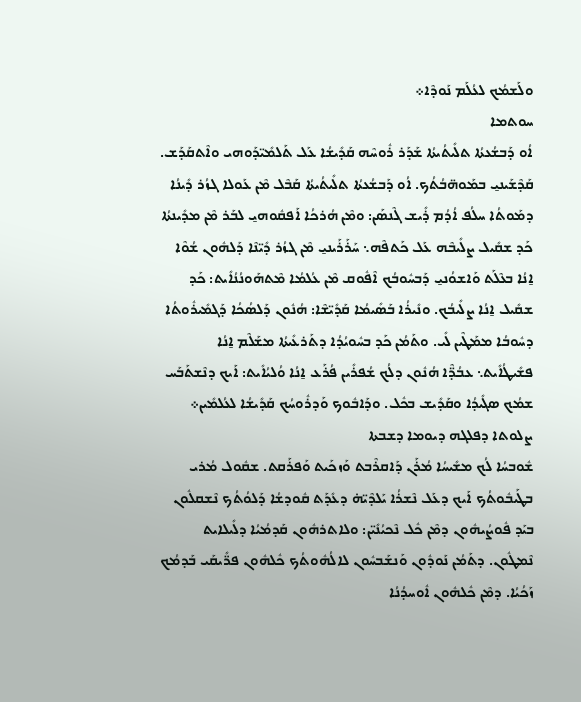ܘܠܰܫܡܳܟ ܠܥܳܠܰܡ ܢܰܘܕܶܐ܀
ܚܘܬܡܐ
ܐܳܘ ܕܰܒܫܳܥܬܳܐ ܬܠܺܝܬܳܝܬܳܐ ܫܰܕܰܪ ܪܽܘܚܶܗ ܩܰܕܺܝܫܳܐ ܥܰܠ ܬܰܠܡܺܝ̈ܕܰܘܗܝ ܘܐܶܬܩܰܕܰܫ. ܩܰܕܶܫܰܝܢܝ̱ ܒܡܰܘܗ̈ܒܳܬܳܟ. ܐܳܘ ܕܰܒܫܳܥܬܳܐ ܬܠܺܝܬܳܝܬܳܐ ܩܰܒܶܠ ܡܶܢ ܥܰܘܠܐ ܓܙܳܪ ܕܺܝܢܳܐ ܕܡܰܘܬܳܐ ܚܠܳܦ ܐܳܕܳܡ ܪ̣ܺܝܫ ܓܶܢܣܰܢ: ܘܡܶܢ ܗܳܪܟܳܐ ܐܰܦܩܽܘܗܝ̱ ܠܒܰܪ ܡܶܢ ܡܕܺܝܢܬܳܐ ܟܰܕ ܫܩܺܝܠ ܨܠܺܝܒܶܗ ܥܰܠ ܟܰܬܦܶܗ܆ ܚܰܪܰܪܰܝܢܝ̱ ܡܶܢ ܓܙܳܪ ܕܺܝ̈ܢܶܐ ܕܰܠܗܽܘܢ ܫܳܘܶܐ ܐ̱ܢܳܐ ܒܥܶܠܰܬ ܘܰܐܫܘܳܢܝ̱ ܕܰܒܚܽܘܒܳܟ ܐܶܦܽܘܩ ܡܶܢ ܥܳܠܡܳܐ ܡܶܬܗܰܘܢܳܢܳܐܺܝܬ: ܟܰܕ ܫܩܺܝܠ ܐ̱ܢܳܐ ܨܠܺܝܒܳܟ. ܘܢܺܝܪܳܐ ܒܰܣܺܝܡܳܐ ܩܰܕܺܝ̈ܫܶܐ: ܗܳܢܽܘܢ ܕܰܠܣܳܟܳܐ ܕܰܓܡܺܝܪܽܘܬܳܐ ܕܚܽܘܒܳܐ ܡܡܰܛܶܝܢ ܠܺܝ. ܘܬܰܡܳܢ ܟܰܕ ܒܚܽܘܝܳܕܳܐ ܕܬܰܪܥܺܝܬܳܐ ܡܫܰܠܶܡ ܐ̱ܢܳܐ ܦܫܺܝܛܳܐܺܝܬ܆ ܥܒܳܕ̈ܶܐ ܗܳܢܽܘܢ ܕܠܳܟ ܫܳܦܪܺܝܢ ܦܳܪܰܥ ܐ̱ܢܳܐ ܘܳܠܝܳܐܺܝܬ: ܐܰܝܟ ܕܢܶܫܬܰܒܰܚ ܫܡܳܟ ܣܓܺܝܕܳܐ ܘܩܰܕܺܝܫ ܒܟܽܠ. ܘܕܰܐܒܽܘܟ ܘܰܕܪܽܘܚܳܟ ܩܰܕܺܝܫܳܐ ܠܥܳܠܡܺܝܢ܀
ܨܠܘܬܐ ܕܦܠܓܗ ܕܝܘܡܐ ܕܫܒܬܐ
ܫܽܘܒܚܳܐ ܠܳܟ ܡܫܺܝܚܳܐ ܡܳܪܰܢ ܕܰܐܩܪܶܒܬ ܘܰܙܟܰܝܬ ܘܰܦܪܰܩܬ. ܫܩܽܘܠ ܡܳܪܝ ܒܛܰܝܒܽܘܬܳܟ ܐܰܝܟ ܕܥܰܠ ܢܶܫܪܳܐ ܝܰܠܕܶܝ̈ܗ̇ ܕܥܺܕܰܬ ܩܽܘܕܫܳܐ ܕܰܠܘܳܬܳܟ ܢܶܫܩܠܽܘܢ ܒܝܰܕ ܦܽܘܨܳܝܗܽܘܢ ܕܡܶܢ ܟܽܠ ܢܶܟܝܳܢܺܝ̈ܢ: ܘܠܐܬܪܗܽܘܢ ܩܰܕܡܳܝܳܐ ܕܠܺܝܠܐܝܬ ܢܶܡܛܽܘܢ. ܕܬܰܡܳܢ ܢܰܘܕܽܘܢ ܘܰܢܫܰܒܚܽܘܢ ܠܐܠܳܗܽܘܬܳܟ ܟܽܠܗܽܘܢ ܦܪ̈ܺܝܩܰܝ ܒܰܕܡܳܟ ܙܰܟܳܝܳܐ. ܕܡܶܢ ܟܽܠܗܽܘܢ ܐܽܘܚܕܳܢܳܐ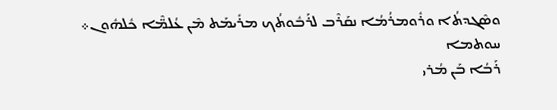ܘܣܶܓܕܬܳܐ ܘܪܽܘܡܪܳܡܳܐ ܢܩܰܪܶܒ ܠܪܰܒܽܘܬܳܟ ܡܪܺܝܡܰܬ ܡܶܢ ܥܳܠܡ̈ܶܐ ܟܽܠܗܽܘܢ܀
ܚܘܬܡܐ
ܪܰܒܳܐ ܒܰܢ ܡܳܪܝ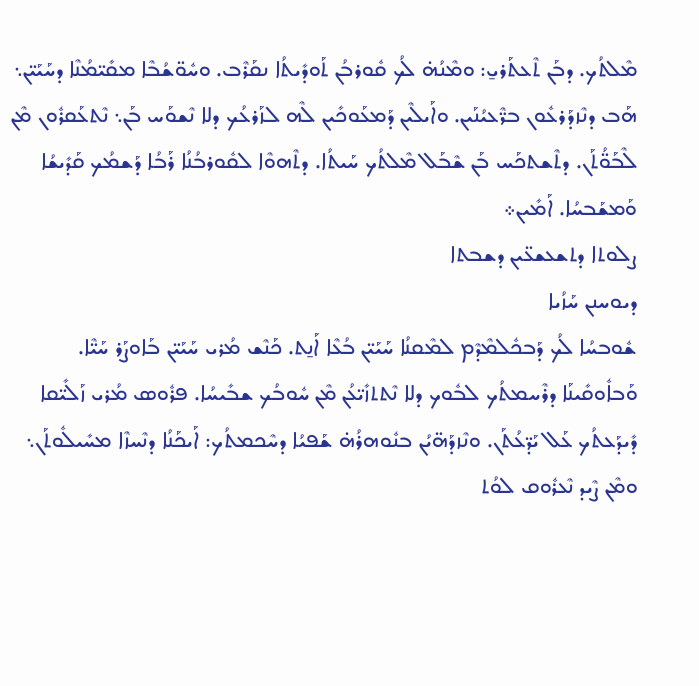ܡܶܠܬܳܟ. ܕܒܰܢ ܬܶܥܬܰܪܝ̱: ܘܡܶܢܳܗ̇ ܠܳܟ ܩܽܘܪܒܳܢ ܬܰܘܕܺܝܬܳܐ ܢܩܰܪܶܒ. ܘܚܽܘ̈ܫܳܒܶܐ ܡܩܺܝ̈ܡܳܢܶܐ ܕܚܰܝܰܝ̈ܢ܆ ܗܰܒ ܕܢܶܙܕܰܪܥܽܘܢ ܒܪ̈ܶܥܝܳܢܰܝܢ. ܘܐܰܝܠܶܝܢ ܕܰܡܥܰܘܟܺܝܢ ܠܶܗ ܠܙܰܪܥܳܟ ܕܠܐ ܢܶܫܘܰܚ ܒܰܢ܆ ܢܶܬܥܰܩܪܽܘܢ ܡܶܢ ܠܶܒܰܘ̈ܳܬܰܢ. ܕܬܶܫܬܟܰܚ ܒܰܢ ܫܶܒܰܠ ܡܶܠܬܳܟ ܚܰܝܬܳܐ. ܕܬܶܗܘܶܐ ܠܩܽܘܪܒܳܢܳܐ ܪܰܒܳܐ ܕܰܫܡܳܟ ܩܰܕܺܝܫܳܐ ܘܰܡܫܰܒܚܳܐ. ܐܰܡܺܝܢ܀
ܨܠܘܬܐ ܕܬܫܥܫܥ̈ܝܢ ܕܫܒܬܐ
ܕܝܘܚܢܢ ܚܰܙܳܝܐ
ܫܽܘܒܚܳܐ ܠܳܟ ܕܰܒܟܽܠܡܶܕܶܡ ܠܡܶܩܢܳܐ ܚܰܝܰܝ̈ܢ ܒܳܥܶܐ ܐܰܢ̱ܬ. ܟܰܢܶܫ ܡܳܪܝ ܚܰܝܰܝ̈ܢ ܒܰܐܘܨܰܪ ܚܰܝ̈ܶܐ. ܘܰܒܐܽܘܩܺܝܢܰܐ ܕܪܶܚܡܬܳܟ ܠܒܽܘܟ ܕܠܐ ܢܶܬܬܙܺܝ̈ܥܳܢ ܡܶܢ ܚܽܘܒܳܟ ܫܒܺܝܚܳܐ. ܦܪܽܘܣ ܡܳܪܝ ܙܰܠܺܝ̈ܩܐ ܕܺܝܕܰܥܬܳܟ ܥܰܠ ܝܰܕ̈ܥܳܬܰܢ. ܘܢܶܙܕܰܗ̈ܝܳܢ ܒܢܽܘܗܪܳܗ̇ ܫܰܦܝܳܐ ܕܚܶܟܡܬܳܟ: ܐܰܝܟܰܢܳܐ ܕܢܶܚܙܶܐ ܡܚܺܝܠܽܘܬܰܢ܆ ܘܡܶܢ ܨܶܝܕ ܢܶܥܪܽܘܩ ܠܘܳܬ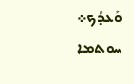ܘܰܥܕܳܟ܀
ܚܘܬܡܐ